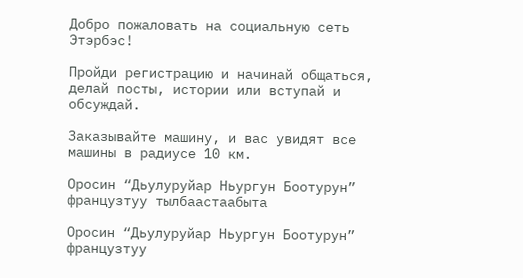Добро пожаловать на социальную сеть Этэрбэс!

Пройди регистрацию и начинай общаться, делай посты, истории или вступай и обсуждай.

Заказывайте машину, и вас увидят все машины в радиусе 10 км.

Оросин “Дьулуруйар Ньургун Боотурун” французтуу тылбаастаабыта

Оросин “Дьулуруйар Ньургун Боотурун” французтуу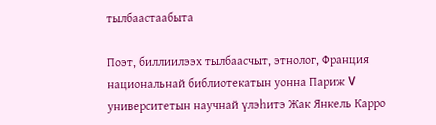тылбаастаабыта

Поэт, биллиилээх тылбаасчыт, этнолог, Франция национальнай библиотекатын уонна Париж V университетын научнай үлэһитэ Жак Янкель Карро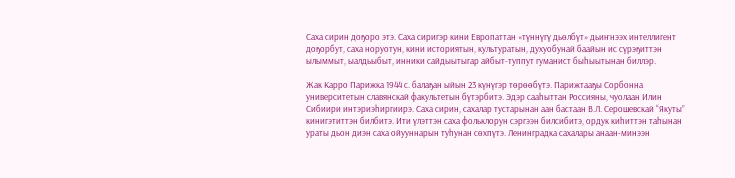Саха сирин доҕоро этэ. Саха сиригэр кини Европаттан «түннүгү дьөлбүт» дьиҥнээх интеллигент доҕорбут, саха норуотун, кини историятын, культуратын, духуобунай баайын ис сүрэҕиттэн ылыммыт, ыалдьыбыт, инники сайдыытыгар айбыт-туппут гуманист быһыытынан биллэр.

Жак Карро Парижка 1944 с. балаҕан ыйын 23 күнүгэр төрөөбүтэ. Парижтааҕы Сорбонна университетын славянскай факультетын бүтэрбитэ. Эдэр сааһыттан Россияны, чуолаан Илин Сибиири интэриэһиргиирэ. Саха сирин, сахалар тустарынан аан бастаан В.Л. Серошевскай “Якуты” кинигэтиттэн билбитэ. Ити үлэттэн саха фольклорун сэргээн билсибитэ, ордук киһиттэн таһынан ураты дьон диэн саха ойууннарын туһунан сөхпүтэ. Ленинградка сахалары анаан-минээн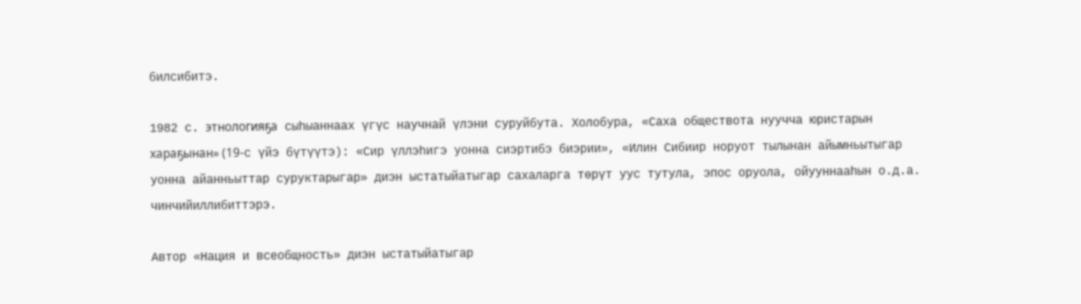билсибитэ.

1982 с. этнологияҕа сыһыаннаах үгүс научнай үлэни суруйбута. Холобура, «Саха обществота нуучча юристарын хараҕынан» (19-с үйэ бүтүүтэ): «Сир үллэһигэ уонна сиэртибэ биэрии», «Илин Сибиир норуот тылынан айымньытыгар уонна айанньыттар суруктарыгар» диэн ыстатыйатыгар сахаларга төрүт уус тутула, эпос оруола, ойууннааһын о.д.а. чинчийиллибиттэрэ.

Автор «Нация и всеобщность» диэн ыстатыйатыгар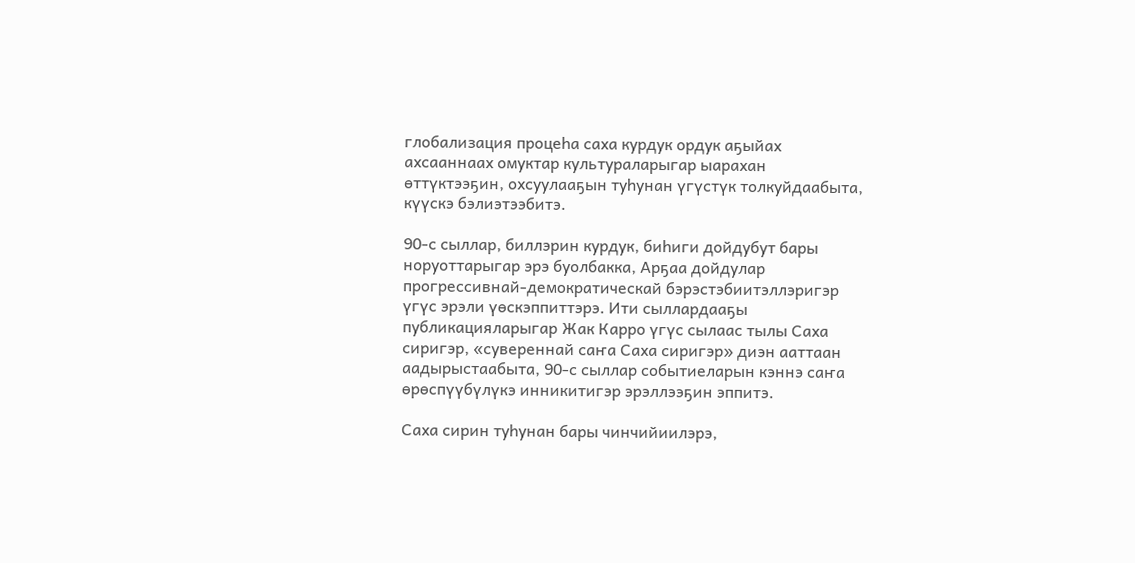глобализация процеһа саха курдук ордук аҕыйах ахсааннаах омуктар культураларыгар ыарахан өттүктээҕин, охсуулааҕын туһунан үгүстүк толкуйдаабыта, күүскэ бэлиэтээбитэ.

90-с сыллар, биллэрин курдук, биһиги дойдубут бары норуоттарыгар эрэ буолбакка, Арҕаа дойдулар прогрессивнай-демократическай бэрэстэбиитэллэригэр үгүс эрэли үөскэппиттэрэ. Ити сыллардааҕы публикацияларыгар Жак Карро үгүс сылаас тылы Саха сиригэр, «сувереннай саҥа Саха сиригэр» диэн ааттаан аадырыстаабыта, 90-с сыллар событиеларын кэннэ саҥа өрөспүүбүлүкэ инникитигэр эрэллээҕин эппитэ.

Саха сирин туһунан бары чинчийиилэрэ,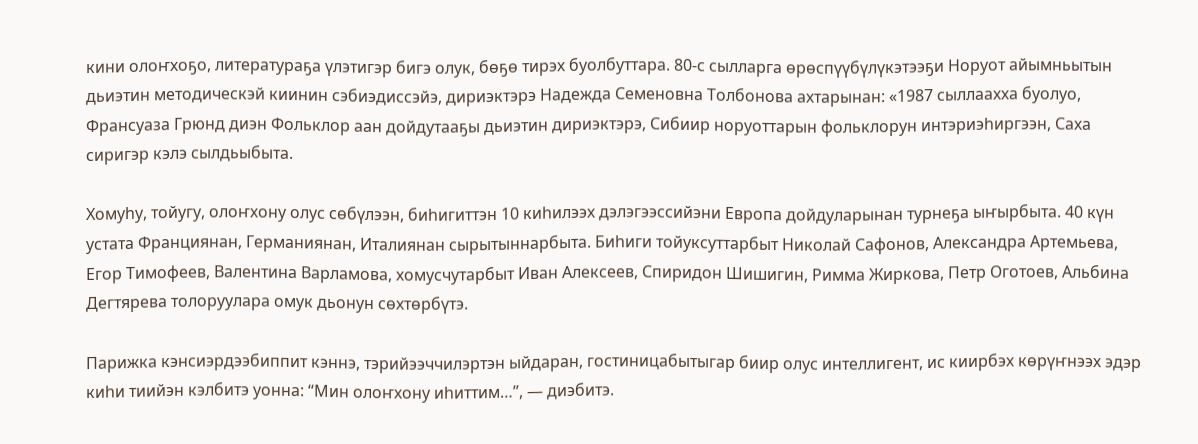кини олоҥхоҕо, литератураҕа үлэтигэр бигэ олук, бөҕө тирэх буолбуттара. 80-с сылларга өрөспүүбүлүкэтээҕи Норуот айымньытын дьиэтин методическэй киинин сэбиэдиссэйэ, дириэктэрэ Надежда Семеновна Толбонова ахтарынан: «1987 сыллаахха буолуо, Франсуаза Грюнд диэн Фольклор аан дойдутааҕы дьиэтин дириэктэрэ, Сибиир норуоттарын фольклорун интэриэһиргээн, Саха сиригэр кэлэ сылдьыбыта.

Хомуһу, тойугу, олоҥхону олус сөбүлээн, биһигиттэн 10 киһилээх дэлэгээссийэни Европа дойдуларынан турнеҕа ыҥырбыта. 40 күн устата Франциянан, Германиянан, Италиянан сырытыннарбыта. Биһиги тойуксуттарбыт Николай Сафонов, Александра Артемьева, Егор Тимофеев, Валентина Варламова, хомусчутарбыт Иван Алексеев, Спиридон Шишигин, Римма Жиркова, Петр Оготоев, Альбина Дегтярева толоруулара омук дьонун сөхтөрбүтэ.

Парижка кэнсиэрдээбиппит кэннэ, тэрийээччилэртэн ыйдаран, гостиницабытыгар биир олус интеллигент, ис киирбэх көрүҥнээх эдэр киһи тиийэн кэлбитэ уонна: “Мин олоҥхону иһиттим…”, — диэбитэ.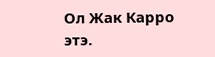Ол Жак Карро этэ.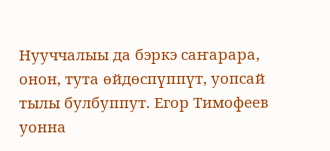Нууччалыы да бэркэ саҥарара, онон, тута өйдөспүппүт, уопсай тылы булбуппут. Егор Тимофеев уонна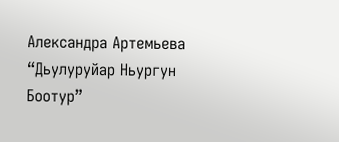Александра Артемьева “Дьулуруйар Ньургун Боотур”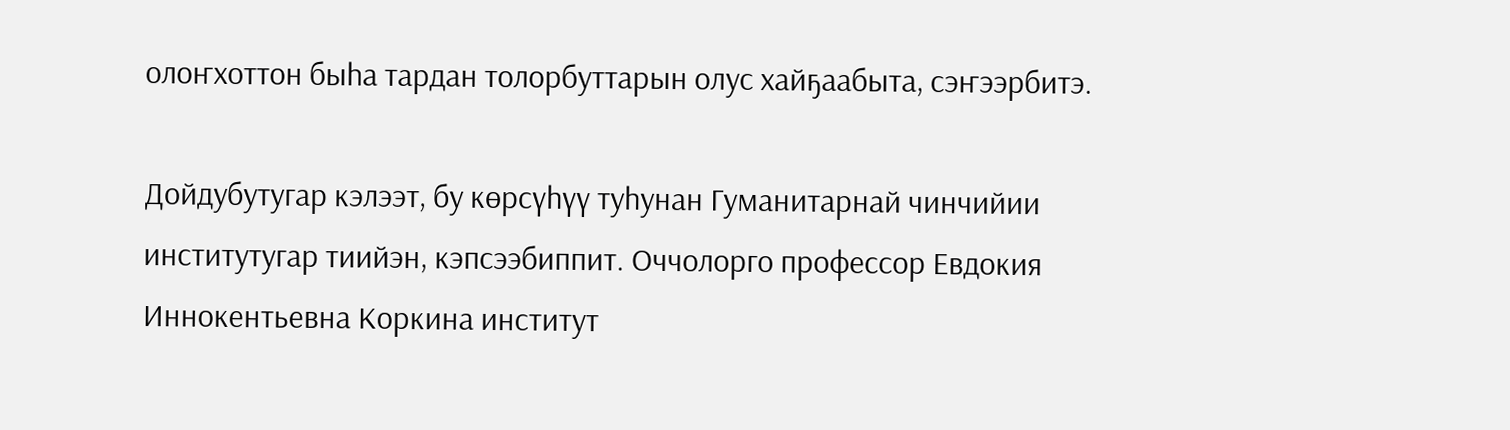олоҥхоттон быһа тардан толорбуттарын олус хайҕаабыта, сэҥээрбитэ.

Дойдубутугар кэлээт, бу көрсүһүү туһунан Гуманитарнай чинчийии институтугар тиийэн, кэпсээбиппит. Оччолорго профессор Евдокия Иннокентьевна Коркина институт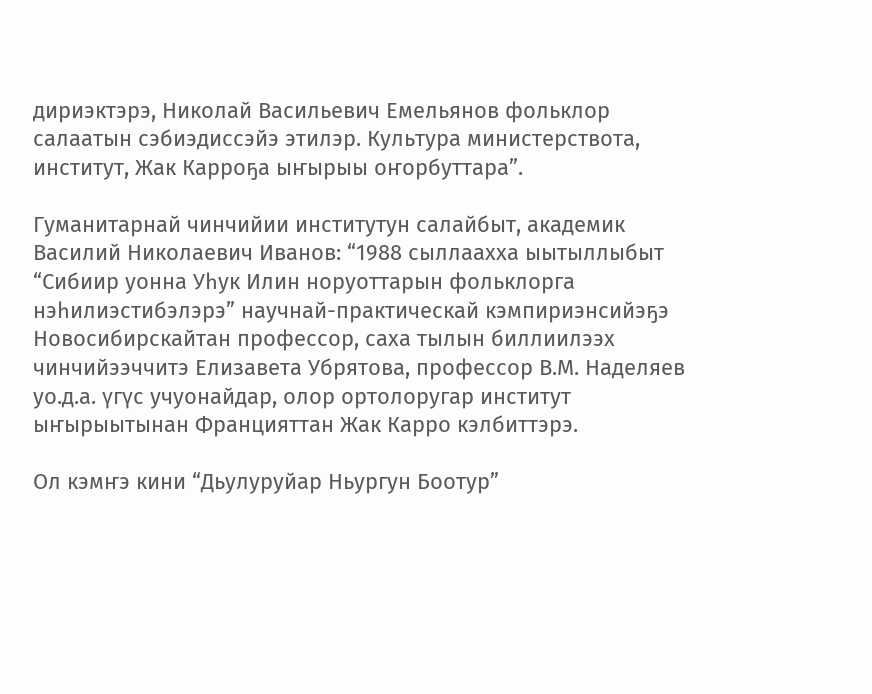дириэктэрэ, Николай Васильевич Емельянов фольклор салаатын сэбиэдиссэйэ этилэр. Культура министерствота, институт, Жак Карроҕа ыҥырыы оҥорбуттара”.

Гуманитарнай чинчийии институтун салайбыт, академик Василий Николаевич Иванов: “1988 сыллаахха ыытыллыбыт “Сибиир уонна Уһук Илин норуоттарын фольклорга нэһилиэстибэлэрэ” научнай-практическай кэмпириэнсийэҕэ Новосибирскайтан профессор, саха тылын биллиилээх чинчийээччитэ Елизавета Убрятова, профессор В.М. Наделяев уо.д.а. үгүс учуонайдар, олор ортолоругар институт ыҥырыытынан Францияттан Жак Карро кэлбиттэрэ.

Ол кэмҥэ кини “Дьулуруйар Ньургун Боотур”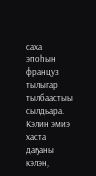саха эпоһын француз тылыгар тылбаастыы сылдьара. Кэлин эмиэ хаста даҕаны кэлэн,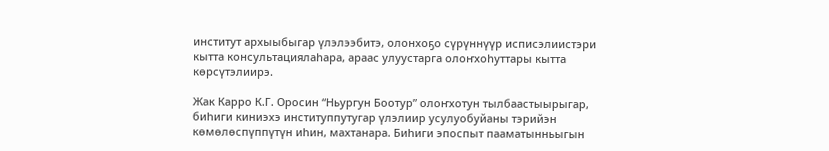институт архыыбыгар үлэлээбитэ, олонхоҕо сүрүннүүр исписэлиистэри кытта консультациялаһара, араас улуустарга олоҥхоһуттары кытта көрсүтэлиирэ.

Жак Карро К.Г. Оросин “Ньургун Боотур” олоҥхотун тылбаастыырыгар, биһиги киниэхэ институппутугар үлэлиир усулуобуйаны тэрийэн көмөлөспүппүтүн иһин, махтанара. Биһиги эпоспыт пааматынньыгын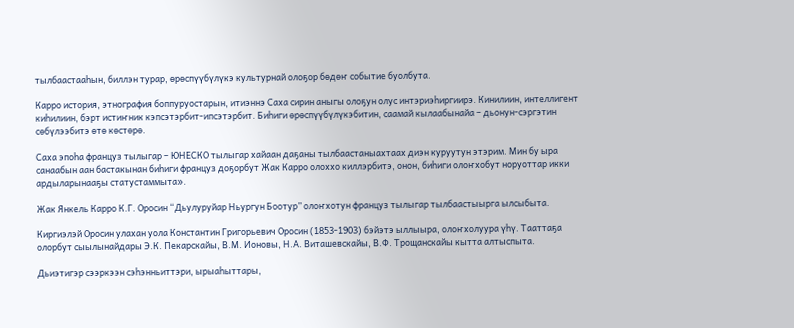тылбаастааһын, биллэн турар, өрөспүүбүлүкэ культурнай олоҕор бөдөҥ событие буолбута.

Карро история, этнография боппуруостарын, итиэннэ Саха сирин аныгы олоҕун олус интэриэһиргиирэ. Кинилиин, интеллигент киһилиин, бэрт истиҥник кэпсэтэрбит-ипсэтэрбит. Биһиги өрөспүүбүлүкэбитин, саамай кылаабынайа – дьонун-сэргэтин сөбүлээбитэ өтө көстөрө.

Саха эпоһа француз тылыгар – ЮНЕСКО тылыгар хайаан даҕаны тылбаастаныахтаах диэн куруутун этэрим. Мин бу ыра санаабын аан бастакынан биһиги француз доҕорбут Жак Карро олоххо киллэрбитэ, онон, биһиги олоҥхобут норуоттар икки ардыларынааҕы статустаммыта».

Жак Янкель Карро К.Г. Оросин “Дьулуруйар Ньургун Боотур” олоҥхотун француз тылыгар тылбаастыырга ылсыбыта.

Киргиэлэй Оросин улахан уола Константин Григорьевич Оросин (1853-1903) бэйэтэ ыллыыра, олоҥхолуура үһү. Тааттаҕа олорбут сыылынайдары Э.К. Пекарскайы, В.М. Ионовы, Н.А. Виташевскайы, В.Ф. Трощанскайы кытта алтыспыта.

Дьиэтигэр сээркээн сэһэнньиттэри, ырыаһыттары,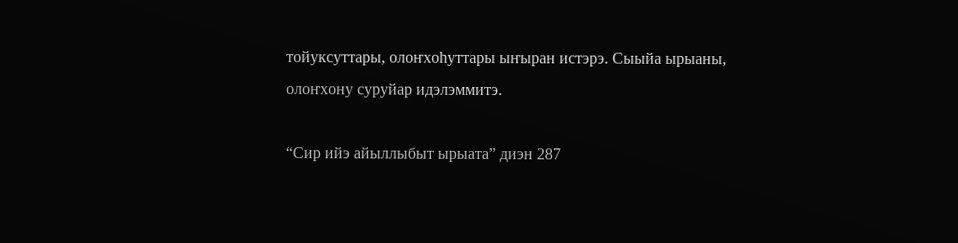тойуксуттары, олоҥхоһуттары ыҥыран истэрэ. Сыыйа ырыаны, олоҥхону суруйар идэлэммитэ.

“Сир ийэ айыллыбыт ырыата” диэн 287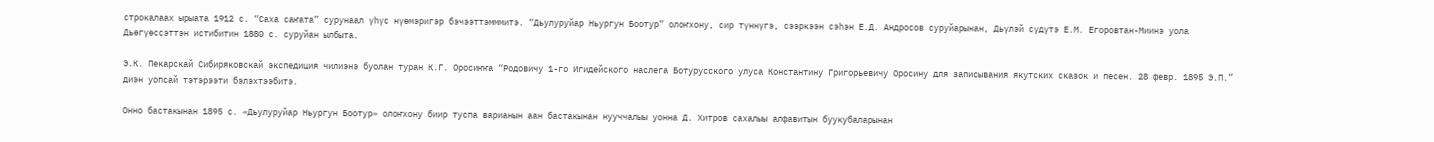строкалаах ырыата 1912 с. “Саха саҥата” сурунаал үһүс нүөмэригэр бэчээттэмммитэ. “Дьулуруйар Ньургун Боотур” олоҥхону, сир түннүгэ, сээркээн сэһэн Е.Д. Андросов суруйарынан, Дьүлэй сүдүтэ Е.М. Егоровтан-Миинэ уола Дьөгүөссэттэн истибитин 1880 с. суруйан ылбыта.

Э.К. Пекарскай Сибиряковскай экспедиция чилиэнэ буолан туран К.Г. Оросиҥҥа “Родовичу 1-го Игидейского наслега Ботурусского улуса Константину Григорьевичу Оросину для записывания якутских сказок и песен. 28 февр. 1895 Э.П.” диэн уопсай тэтэрээти бэлэхтээбитэ.

Онно бастакынан 1895 с. «Дьулуруйар Ньургун Боотур» олоҥхону биир туспа варианын аан бастакынан нууччалыы уонна Д. Хитров сахалыы алфавитын буукубаларынан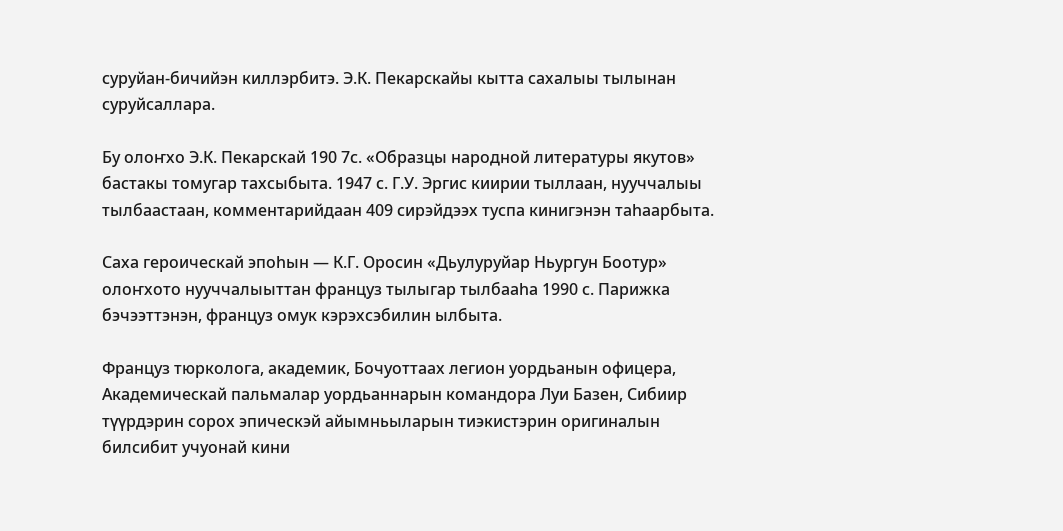суруйан-бичийэн киллэрбитэ. Э.К. Пекарскайы кытта сахалыы тылынан суруйсаллара.

Бу олоҥхо Э.К. Пекарскай 190 7с. «Образцы народной литературы якутов» бастакы томугар тахсыбыта. 1947 с. Г.У. Эргис киирии тыллаан, нууччалыы тылбаастаан, комментарийдаан 409 сирэйдээх туспа кинигэнэн таһаарбыта.

Саха героическай эпоһын — К.Г. Оросин «Дьулуруйар Ньургун Боотур» олоҥхото нууччалыыттан француз тылыгар тылбааһа 1990 с. Парижка бэчээттэнэн, француз омук кэрэхсэбилин ылбыта.

Француз тюрколога, академик, Бочуоттаах легион уордьанын офицера, Академическай пальмалар уордьаннарын командора Луи Базен, Сибиир түүрдэрин сорох эпическэй айымньыларын тиэкистэрин оригиналын билсибит учуонай кини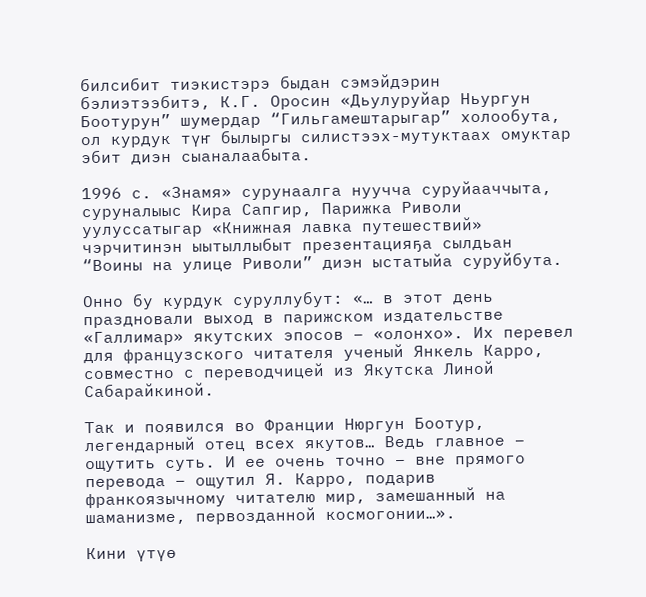билсибит тиэкистэрэ быдан сэмэйдэрин бэлиэтээбитэ, К.Г. Оросин «Дьулуруйар Ньургун Боотурун” шумердар “Гильгамештарыгар” холообута, ол курдук түҥ былыргы силистээх-мутуктаах омуктар эбит диэн сыаналаабыта.

1996 с. «Знамя» сурунаалга нуучча суруйааччыта, суруналыыс Кира Сапгир, Парижка Риволи уулуссатыгар «Книжная лавка путешествий» чэрчитинэн ыытыллыбыт презентацияҕа сылдьан “Воины на улице Риволи” диэн ыстатыйа суруйбута.

Онно бу курдук суруллубут: «… в этот день праздновали выход в парижском издательстве «Галлимар» якутских эпосов – «олонхо». Их перевел для французского читателя ученый Янкель Карро, совместно с переводчицей из Якутска Линой Сабарайкиной.

Так и появился во Франции Нюргун Боотур, легендарный отец всех якутов… Ведь главное – ощутить суть. И ее очень точно – вне прямого перевода – ощутил Я. Карро, подарив франкоязычному читателю мир, замешанный на шаманизме, первозданной космогонии…».

Кини үтүө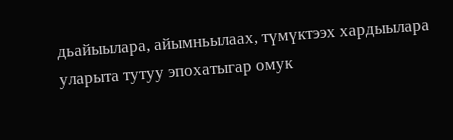дьайыылара, айымньылаах, түмүктээх хардыылара уларыта тутуу эпохатыгар омук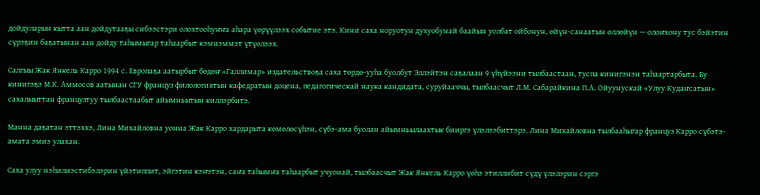дойдуларын кытта аан дойдутааҕы сибээстэри олохтооһуҥҥа аһара үөрүүлээх событие этэ. Кини саха норуотун духуобунай баайын уолбат ойбонун, өйүн-санаатын өллөйүн — олоҥхону тус бэйэтин сүрэҕин баҕатынан аан дойду таһымыгар таһаарбыт кэмнэммэт үтүөлээх.

Салгыы Жак Янкель Карро 1994 с. Европаҕа аатырбыт бөдөҥ «Галлимар» издательствоҕа саха төрдө-ууһа буолбут Эллэйтэн саҕалаан 9 үһүйээни тылбаастаан, туспа кинигэнэн таһаартарбыта. Бу кинигэҕэ М.К. Аммосов аатынан СГУ француз филологиятын кафедратын доцена, педагогическай наука кандидата, суруйааччы, тылбаасчыт Л.М. Сабарайкина П.А. Ойуунускай «Улуу Кудаҥсатын» сахалыыттан французтуу тылбаастаабыт айымньытын киллэрбитэ.

Манна даҕатан эттэххэ, Лина Михайловна уонна Жак Карро хардарыта көмөлөсүһэн, сүбэ-ама буолан айымньылаахтык бииргэ үлэлээбиттэрэ. Лина Михайловна тылбааһыгар француз Карро сүбэтэ-амата эмиэ улахан.

Саха улуу нэһилиэстибэлэрин үйэтиппит, эйгэтин кэҥэтэн, саҥа таһымҥа таһаарбыт учуонай, тылбаасчыт Жак Янкель Карро үөһэ этиллибит сүдү үлэлэрин сэргэ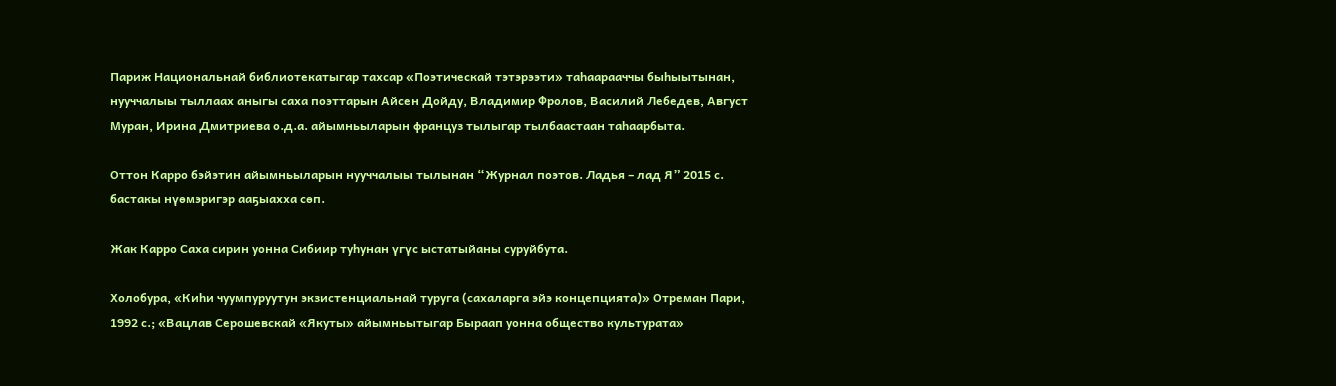Париж Национальнай библиотекатыгар тахсар «Поэтическай тэтэрээти» таһаарааччы быһыытынан, нууччалыы тыллаах аныгы саха поэттарын Айсен Дойду, Владимир Фролов, Василий Лебедев, Август Муран, Ирина Дмитриева о.д.а. айымньыларын француз тылыгар тылбаастаан таһаарбыта.

Оттон Карро бэйэтин айымньыларын нууччалыы тылынан “Журнал поэтов. Ладья – лад Я” 2015 с. бастакы нүөмэригэр ааҕыахха сөп.

Жак Карро Саха сирин уонна Сибиир туһунан үгүс ыстатыйаны суруйбута.

Холобура, «Киһи чуумпуруутун экзистенциальнай туруга (сахаларга эйэ концепцията)» Отреман Пари, 1992 с.; «Вацлав Серошевскай «Якуты» айымньытыгар Быраап уонна общество культурата»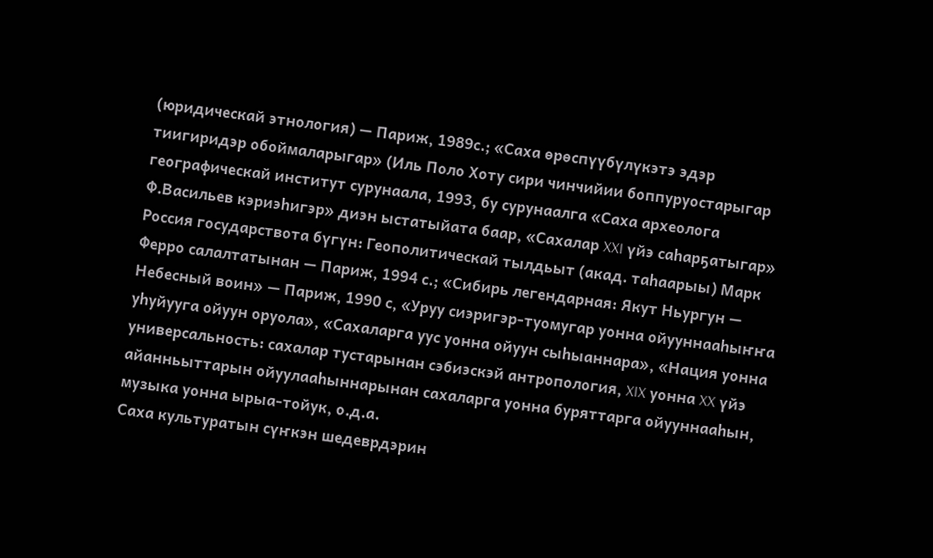(юридическай этнология) — Париж, 1989с.; «Саха өрөспүүбүлүкэтэ эдэр тиигиридэр обоймаларыгар» (Иль Поло Хоту сири чинчийии боппуруостарыгар географическай институт сурунаала, 1993, бу сурунаалга «Саха археолога Ф.Васильев кэриэһигэр» диэн ыстатыйата баар, «Сахалар XXI үйэ саһарҕатыгар» Россия государствота бүгүн: Геополитическай тылдьыт (акад. таһаарыы) Марк Ферро салалтатынан — Париж, 1994 с.; «Сибирь легендарная: Якут Ньургун — Небесный воин» — Париж, 1990 с, «Уруу сиэригэр-туомугар уонна ойууннааһыҥҥа уһуйууга ойуун оруола», «Сахаларга уус уонна ойуун сыһыаннара», «Нация уонна универсальность: сахалар тустарынан сэбиэскэй антропология, XIX уонна XX үйэ айанньыттарын ойуулааһыннарынан сахаларга уонна буряттарга ойууннааһын, музыка уонна ырыа-тойук, о.д.а.
Саха культуратын сүҥкэн шедеврдэрин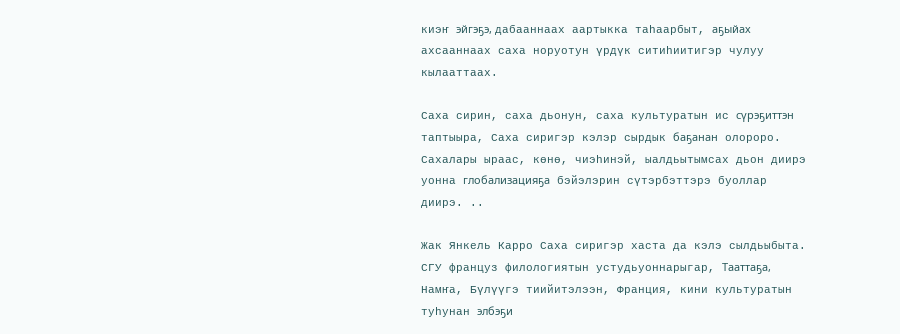киэҥ эйгэҕэ, дабааннаах аартыкка таһаарбыт, аҕыйах ахсааннаах саха норуотун үрдүк ситиһиитигэр чулуу кылааттаах.

Саха сирин, саха дьонун, саха культуратын ис сүрэҕиттэн таптыыра, Саха сиригэр кэлэр сырдык баҕанан олороро. Сахалары ыраас, көнө, чиэһинэй, ыалдьытымсах дьон диирэ уонна глобализацияҕа бэйэлэрин сүтэрбэттэрэ буоллар диирэ. ..

Жак Янкель Карро Саха сиригэр хаста да кэлэ сылдьыбыта. СГУ француз филологиятын устудьуоннарыгар, Тааттаҕа, Намҥа, Бүлүүгэ тиийитэлээн, Франция, кини культуратын туһунан элбэҕи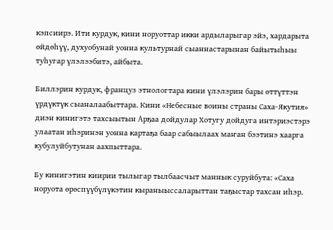кэпсиирэ. Ити курдук, кини норуоттар икки ардыларыгар эйэ, хардарыта өйдөһүү, духуобунай уонна культурнай сыаннастарынан байытыһыы туһугар үлэлээбитэ, айбыта.

Биллэрин курдук, француз этнологтара кини үлэлэрин бары өттүттэн үрдүктүк сыаналаабыттара. Кини «Небесные воины страны Саха-Якутия» диэн кинигэтэ тахсыытын Арҕаа дойдулар Хотугу дойдуга интэриэстэрэ улаатан иһэринэн уонна картаҕа баар сабыылаах маҥан бээтинэ хаарга кубулуйбутунан аахпыттара.

Бу кинигэтин киирии тылыгар тылбаасчыт маннык суруйбута: «Саха норуота өрөспүүбүлүкэтин кыраныыссаларыттан таҕыстар тахсан иһэр.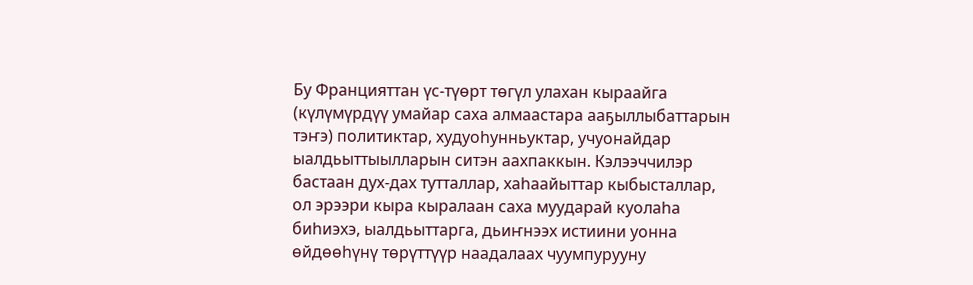Бу Францияттан үс-түөрт төгүл улахан кыраайга (күлүмүрдүү умайар саха алмаастара ааҕыллыбаттарын тэҥэ) политиктар, худуоһунньуктар, учуонайдар ыалдьыттыылларын ситэн аахпаккын. Кэлээччилэр бастаан дух-дах тутталлар, хаһаайыттар кыбысталлар, ол эрээри кыра кыралаан саха муударай куолаһа биһиэхэ, ыалдьыттарга, дьиҥнээх истиини уонна өйдөөһүнү төрүттүүр наадалаах чуумпурууну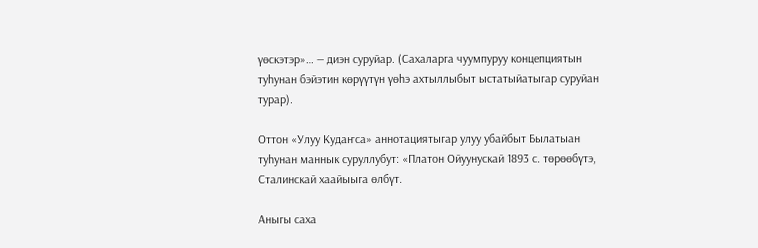үөскэтэр»… — диэн суруйар. (Сахаларга чуумпуруу концепциятын туһунан бэйэтин көрүүтүн үөһэ ахтыллыбыт ыстатыйатыгар суруйан турар).

Оттон «Улуу Кудаҥса» аннотациятыгар улуу убайбыт Былатыан туһунан маннык суруллубут: «Платон Ойуунускай 1893 с. төрөөбүтэ, Сталинскай хаайыыга өлбүт.

Аныгы саха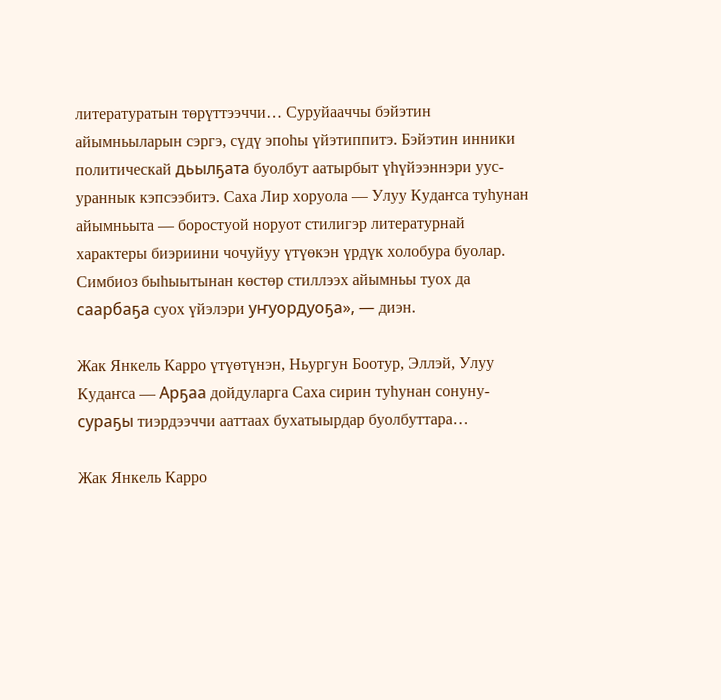литературатын төрүттээччи… Суруйааччы бэйэтин айымньыларын сэргэ, сүдү эпоһы үйэтиппитэ. Бэйэтин инники политическай дьылҕата буолбут аатырбыт үһүйээннэри уус-ураннык кэпсээбитэ. Саха Лир хоруола — Улуу Кудаҥса туһунан айымньыта — боростуой норуот стилигэр литературнай характеры биэриини чочуйуу үтүөкэн үрдүк холобура буолар. Симбиоз быһыытынан көстөр стиллээх айымньы туох да саарбаҕа суох үйэлэри уҥуордуоҕа», — диэн.

Жак Янкель Карро үтүөтүнэн, Ньургун Боотур, Эллэй, Улуу Кудаҥса — Арҕаа дойдуларга Саха сирин туһунан сонуну-сураҕы тиэрдээччи ааттаах бухатыырдар буолбуттара…

Жак Янкель Карро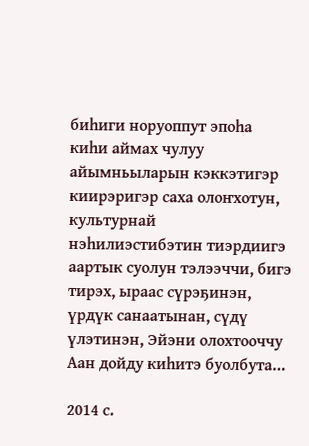биһиги норуоппут эпоһа киһи аймах чулуу айымньыларын кэккэтигэр киирэригэр саха олоҥхотун, культурнай нэһилиэстибэтин тиэрдиигэ аартык суолун тэлээччи, бигэ тирэх, ыраас сүрэҕинэн, үрдүк санаатынан, сүдү үлэтинэн, Эйэни олохтооччу Аан дойду киһитэ буолбута…

2014 с.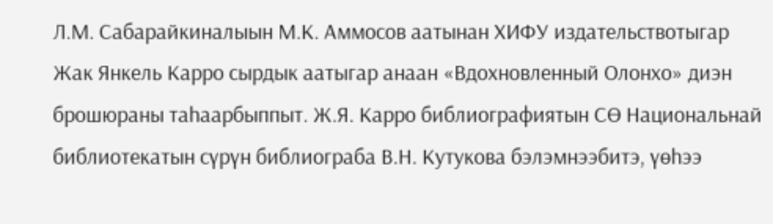Л.М. Сабарайкиналыын М.К. Аммосов аатынан ХИФУ издательствотыгар Жак Янкель Карро сырдык аатыгар анаан «Вдохновленный Олонхо» диэн брошюраны таһаарбыппыт. Ж.Я. Карро библиографиятын СӨ Национальнай библиотекатын сүрүн библиограба В.Н. Кутукова бэлэмнээбитэ, үөһээ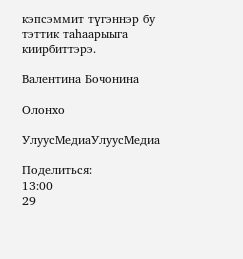кэпсэммит түгэннэр бу тэттик таһаарыыга киирбиттэрэ.

Валентина Бочонина

Олонхо

УлуусМедиаУлуусМедиа

Поделиться:
13:00
29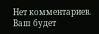Нет комментариев. Ваш будет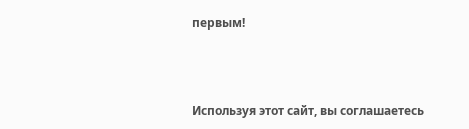первым!



Используя этот сайт, вы соглашаетесь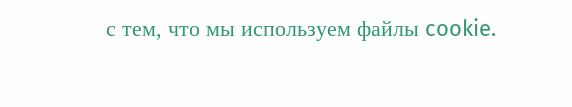с тем, что мы используем файлы cookie.